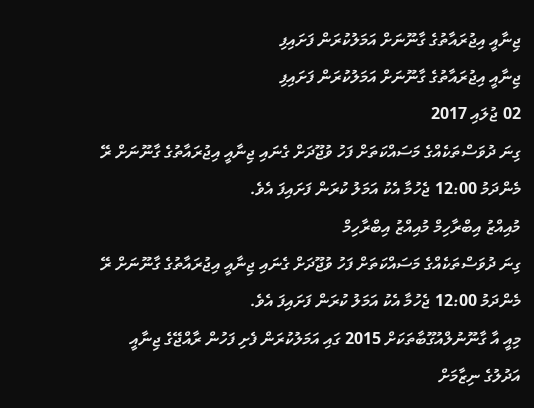ޖިނާއީ އިޖުރައާތުގެ ގާނޫނަށް އަމަލުކުރަން ފަށައިފި
ޖިނާއީ އިޖުރައާތުގެ ގާނޫނަށް އަމަލުކުރަން ފަށައިފި
02 ޖުލައި 2017
ގިނަ ދުވަސްތަކެއްގެ މަސައްކަތަށް ފަހު ވުޖޫދަށް ގެނައި ޖިނާއީ އިޖުރައާތުގެ ގާނޫނަށް ރޭ މެންދަމު 12:00 ޖެހުމާ އެކު އަމަލު ކުރަން ފަށައިފަ އެވެ.
މުއިއްޒު އިބްރާހިމް މުއިއްޒު އިބްރާހިމް
ގިނަ ދުވަސްތަކެއްގެ މަސައްކަތަށް ފަހު ވުޖޫދަށް ގެނައި ޖިނާއީ އިޖުރައާތުގެ ގާނޫނަށް ރޭ މެންދަމު 12:00 ޖެހުމާ އެކު އަމަލު ކުރަން ފަށައިފަ އެވެ.
މިއީ އާ ގާނޫނުލްއުގޫބާތަކަށް 2015 ގައި އަމަލުކުރަން ފެށި ފަހުން ރާއްޖޭގެ ޖިނާއީ އަދުލުގެ ނިޒާމަށް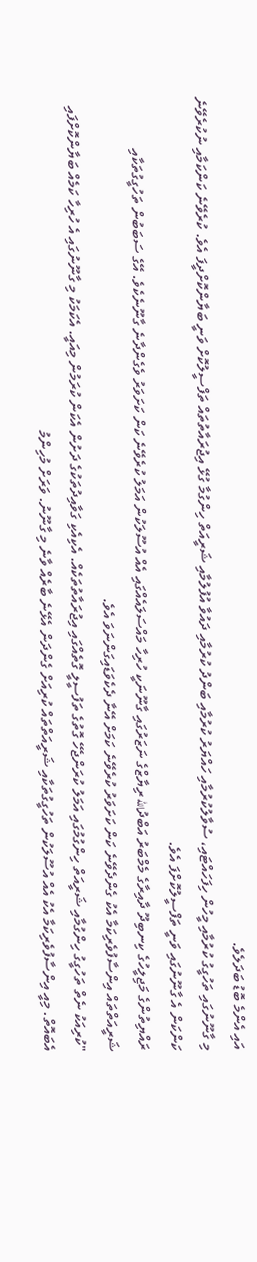އައި އެންމެ ބޮޑު ބަދަލެވެ.
މި ގާނޫނުގައި ތަހުގީގު ކުރުމާއި މީހުން ހިފަހައްޓައި، ސުވާލުކުރުމާއި ހައްޔަރު ކުރުމާއި ބަންދު ކުރުމާއި ދައުވާ އުފުލުމާއި ޝަރީއަތް ހިންގުމާ ގުޅޭ އިޖުރައާތުތައް ތަފްސީލުކޮށް ވަނީ ބަޔާންކޮށްދީފަ އެވެ. ކުރެވޭނެ ކަންކަމާއި ނުކުރެވޭނެ ކަންކަން އެ ގާނޫނުގައި ވަނީ ތަފްސީލުކޮށްފަ އެވެ.
ރައްޔިތުންގެ މަޖިލީހުގެ ކިނބިދޫ ދާއިރާގެ މެމްބަރު އަބްދުالله ރިޔާޒްގެ ނަޒަރުގައި ގާނޫނަކީ ހުރިހާ މައްސަލައެއްގައި އެއް އުސޫލަކުން އަމަލު ކުރެވޭނެ ކަން ކަށަވަރު ވެގެންދާނެ ގާނޫނެކެވެ. އޭގެ ސަބަބުން ތަހުގީގުތަކާއި ޝަރީއަތްތައް އިންސާފުވެރިކަމާ އެކު ގެންދެވޭނެ ކަން ކަށަވަރު ކުރެވޭނެ ކަމަށް އޭނާ ދެކެވަޑައިގަންނަވަ އެވެ.
"ކުރިއަކު ނެތް ތަހުގީގު ހިންގުމާއި ޝަރީއަތް ހިންގުމުގައި އަމަލު ކުރަންޖެހޭ ގޮތުގެ ތަފުސީލީ ގޮތެއްގައި އިޖުރައާތުތަކެއް. އެކިއެކި ގަވާއިދުތަކުގެ ދަށުން އެކަން ކުރަމުން މިއައީ. އެކަމަކު މި ގާނޫނުގައި އެ ހުރިހާ ކަމެއް ބަޔާންކޮށްފައި އެބައޮތް. މިއީ އިންސާފުވެރިކަމާ އެކު އެއް އުސޫލަކުން ތަހުގީގުތަކާއި ޝަރީއަތްތައް ކުރިއަށް ގެންދަން އެޅޭނެ ބާރެއް ވާނެ މި ގާނޫނު. ވަރަށް މުހިންމު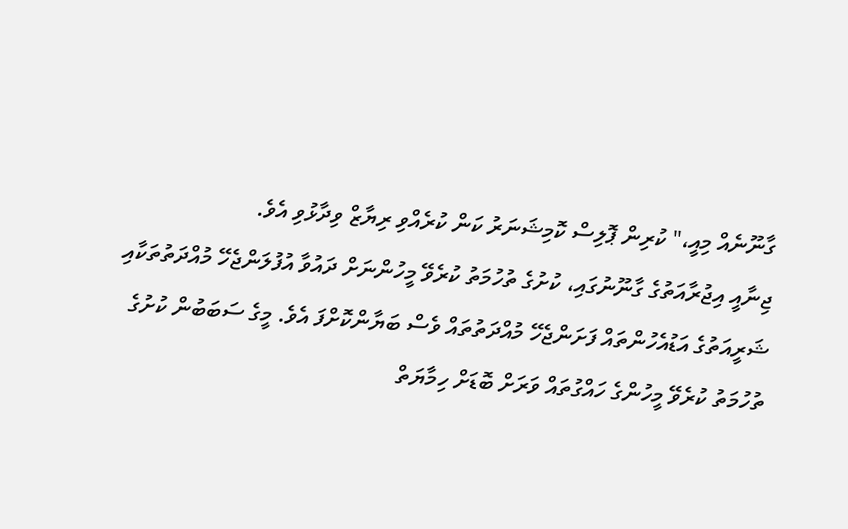ގާނޫނެއް މިއީ،" ކުރިން ޕޮލިސް ކޮމިޝަނަރު ކަން ކުރެއްވި ރިޔާޒް ވިދާޅުވި އެވެ.
ޖިނާއީ އިޖުރާއަތުގެ ގާނޫނުގައި، ކުށުގެ ތުހުމަތު ކުރެވޭ މީހުންނަށް ދައުވާ އުފުލަންޖެހޭ މުއްދަތުތަކާއި ޝަރީއަތުގެ އަޑުއެހުންތައް ފަށަންޖެހޭ މުއްދަތުތައް ވެސް ބަޔާންކޮށްފަ އެވެ. މީގެ ސަބަބުން ކުށުގެ ތުހުމަތު ކުރެވޭ މީހުންގެ ހައްގުތައް ވަރަށް ބޮޑަށް ހިމާޔަތް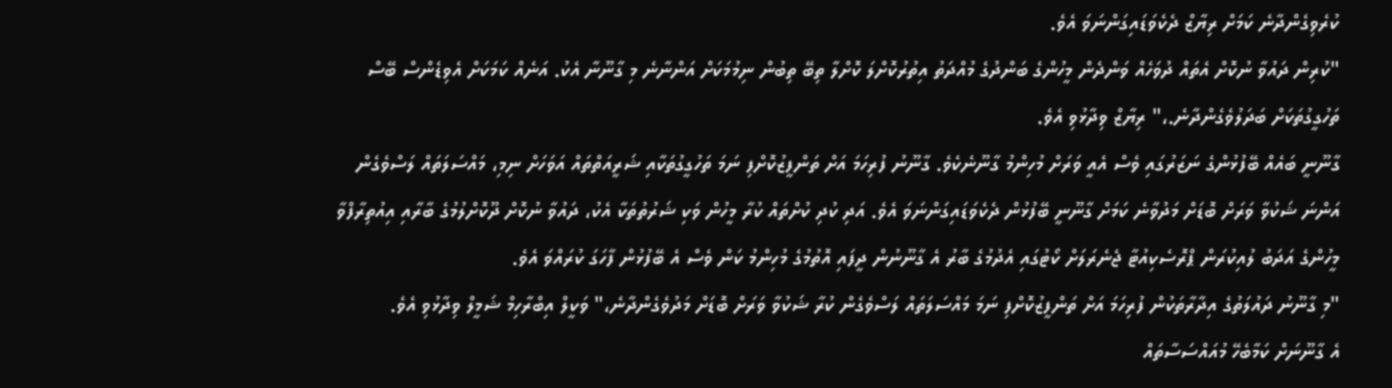ކުރެވިގެންދާނެ ކަމަށް ރިޔާޒް ދެކެވަޑައިގަންނަވަ އެވެ.
"ކުރިން ދައުވާ ނުކޮށް އެތައް ދުވަހެއް ވަންދެން މީހުންގެ ބަންދުގެ މުއްދަތު އިތުރުކޮށްލަ ކޮށްލާ ތިބޭ ތިބުން ނިމުމަކަށް އަންނާނެ މި ގާނޫނާ އެކު. އަނެއް ކަމަކަށް އެވިޑެންސް ބޭސް ތަހުގީގުތަކަށް ބަދަލުވެގެންދާނެ.،" ރިޔާޒް ވިދާޅުވި އެވެ.
ގާނޫނީ ބައެއް ބޭފުޅުންގެ ނަޒަރުގައި ވެސް އެއީ ވަރަށް މުހިންމު ގާނޫނެކެވެ. ގާނޫނު ފުރިހަމަ އަށް ތަންފީޒުކޮށްފި ނަމަ ތަހުގީގުތަކާއި ޝަރީއަތްތައް އަވަހަށް ނިމި، މައްސަލަތައް ލަސްވެގެން އަންނަ ޝަކުވާ ވަރަށް ބޮޑަށް މަދުވާނެ ކަމަށް ގާނޫނީ ބޭފުޅުން ދެކެވަޑައިގަންނަވަ އެވެ. އަދި ކުދި ކުށްތައް ކުރާ މީހުން ވަކި ޝަރުތުތަކާ އެކު، ދައުވާ ނުކޮށް ދޫކޮށްލުމުގެ ބާރާއި އިއުތިރާފްވާ މީހުންގެ އަދަބު ލުއިކުރަން ޕްރޮސެކިއުޓާ ޖެނެރަލަށް ކޯޓުގައި އެދުމުގެ ބާރު އެ ގާނޫނުން ދީފައި އޮތުމުގެ މުހިންމު ކަން ވެސް އެ ބޭފުޅުން ފާހަގަ ކުރައްވަ އެވެ.
"މި ގާނޫނު ދައުލަތުގެ އިދާރާތަކުން ފުރިހަމަ އަށް ތަންފީޒުކޮށްފި ނަމަ މައްސަލަތައް ލަސްވެގެން ކުރާ ޝަކުވާ ވަރަށް ބޮޑަށް މަދުވެގެންދާނެ،" ވަކީލް އިބްރާހިމް ޝަމީލް ވިދާޅުވި އެވެ.
އެ ގާނޫނަށް ކަމާބެހޭ މުއައްސަސާތައް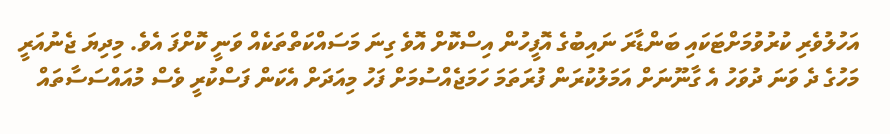އަހުލުވެރި ކުރުވުމަށްޓަކައި ބަންޑާރަ ނައިބުގެ އޮފީހުން އިސްކޮށް އޮވެ ގިނަ މަސައްކަތްތަކެއް ވަނީ ކޮށްފަ އެވެ. މިދިޔަ ޖެނުއަރީ މަހުގެ ދެ ވަނަ ދުވަހު އެ ގާނޫނަށް އަމަލުކުރަން ފުރަތަމަ ހަމަޖެއްސުމަށް ފަހު މިއަދަށް އެކަން ފަސްކުރީ ވެސް މުއައްސަސާތައް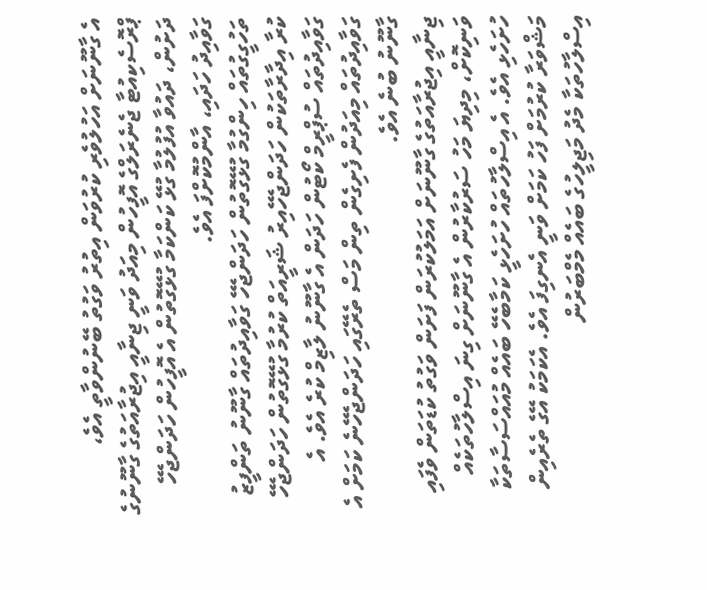އެ ގާނޫނަށް އަހުލުވެރި ކުރުވަން އިތުރު ވަގުތު ބޭނުންވާތީ އެވެ،
ޕްރޮސެކިއުޓާ ޖެނެރަލްގެ އޮފީހުން މިއަދު ވަނީ ޖިނާއީ އިޖުރާއަތުގެ ގާނޫނުގެ ދަށުން، ދައުވާ އުފުލުމާ ގުޅޭ ކަންކަމާ ގުޅޭގޮތުން އެ އޮފީހުން ހަދަންޖެހޭ ގަވާއިދު ހަދައި، އާންމުކޮށްފަ އެވެ.
ތަހުގީގުތައް ހިންގުމާ ގުޅޭގޮތުން ހަދަންޖެހޭ ގަވާއިދުތައް ގާނޫނު ތަންފީޒު ކުރާ އިދާރާތަކުން ހަދަންޖެހޭއިރު ޝަރީއަތް ކުރުމާ ގުޅޭގޮތުން ހަދަންޖެހޭ ގަވާއިދުތައް ސުޕްރީމް ކޯޓުން ހަދަން އެ ގާނޫނު ލާޒިމް ކުރެ އެވެ. އެ ގަވާއިދުތައް މިއަދުން ފެށިގެން ތިން މަސް ތެރޭގައި ހަދަންޖެހޭނެ ކަމަށް އެ ގާނޫނު ބުނެ އެވެ.
ޖިނާއީ އިޖުރާއަތުގެ ގާނޫނަށް އަމަލުކުރަން ފަށަން ވަގުތު ކުޑަތަން ވެފައި ވަނިކޮށް، މިދިޔަ މަހު ސަރުކާރުން އެ ގާނޫނަށް ގިނަ އިސްލާހުތަކެއް ހުށަހެޅި އެވެ. އެ އިސްލާހުތައް ހުށަހެޅީ ކަމާބެހޭ ބައެއް މުއައްސަސާތަކާ މަޝްވަރާ ކުރުމަށް ފަހު ކަމަށް ވަނީ އެނގިފަ އެވެ. އެކަމަކު އޭގެ ތެރެއިން އިސްލާހުތަކާ މެދު މަޖިލީހުގެ ބައެއް މެމްބަރުން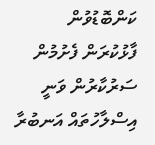ކަންބޮޑުވުން ފާޅުކުރަން ފެށުމުން ސަރުކާރުން ވަނީ އިސްލާހުތައް އަނބުރާ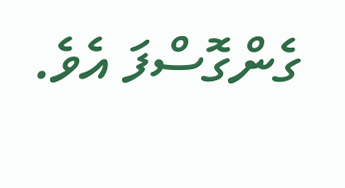ގެންގޮސްފަ އެވެ.